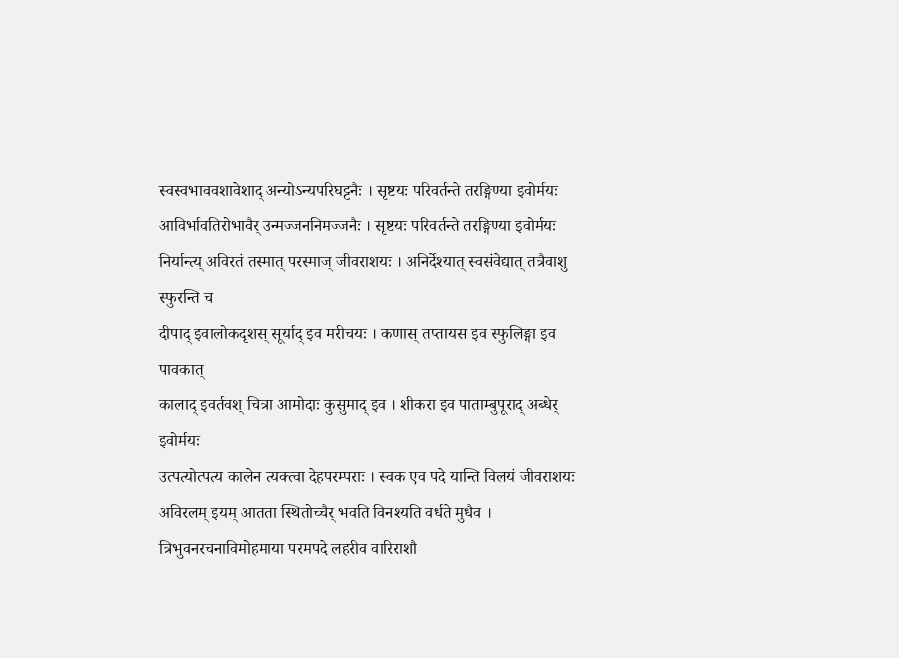स्वस्वभाववशावेशाद् अन्योऽन्यपरिघट्टनैः । सृष्टयः परिवर्तन्ते तरङ्गिण्या इवोर्मयः
आविर्भावतिरोभावैर् उन्मज्जननिमज्जनैः । सृष्टयः परिवर्तन्ते तरङ्गिण्या इवोर्मयः
निर्यान्त्य् अविरतं तस्मात् परस्माज् जीवराशयः । अनिर्देश्यात् स्वसंवेद्यात् तत्रैवाशु स्फुरन्ति च
दीपाद् इवालोकदृशस् सूर्याद् इव मरीचयः । कणास् तप्तायस इव स्फुलिङ्गा इव पावकात्
कालाद् इवर्तवश् चित्रा आमोदाः कुसुमाद् इव । शीकरा इव पाताम्बुपूराद् अब्धेर् इवोर्मयः
उत्पत्योत्पत्य कालेन त्यक्त्वा देहपरम्पराः । स्वक एव पदे यान्ति विलयं जीवराशयः
अविरलम् इयम् आतता स्थितोच्चैर् भवति विनश्यति वर्धते मुधैव । त्रिभुवनरचनाविमोहमाया परमपदे लहरीव वारिराशौ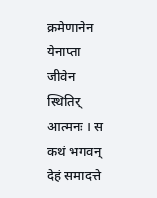क्रमेणानेन येनाप्ता जीवेन स्थितिर् आत्मनः । स कथं भगवन् देहं समादत्ते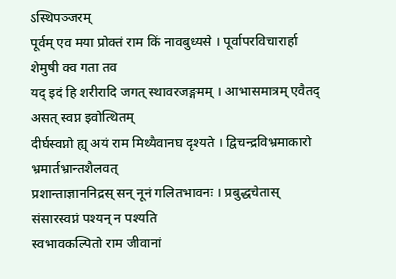ऽस्थिपञ्जरम्
पूर्वम् एव मया प्रोक्तं राम किं नावबुध्यसे । पूर्वापरविचारार्हा शेमुषी क्व गता तव
यद् इदं हि शरीरादि जगत् स्थावरजङ्गमम् । आभासमात्रम् एवैतद् असत् स्वप्न इवोत्थितम्
दीर्घस्वप्नो ह्य् अयं राम मिथ्यैवानघ दृश्यते । द्विचन्द्रविभ्रमाकारो भ्रमार्तभ्रान्तशैलवत्
प्रशान्ताज्ञाननिद्रस् सन् नूनं गलितभावनः । प्रबुद्धचेतास् संसारस्वप्नं पश्यन् न पश्यति
स्वभावकल्पितो राम जीवानां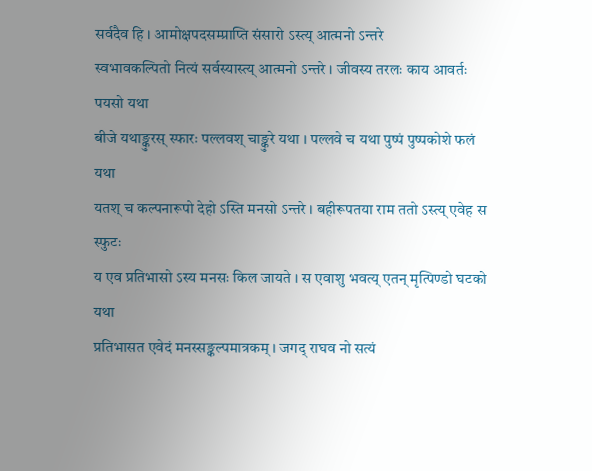सर्वदैव हि । आमोक्षपदसम्प्राप्ति संसारो ऽस्त्य् आत्मनो ऽन्तरे
स्वभावकल्पितो नित्यं सर्वस्यास्त्य् आत्मनो ऽन्तरे । जीवस्य तरलः काय आवर्तः पयसो यथा
बीजे यथाङ्कुरस् स्फारः पल्लवश् चाङ्कुरे यथा । पल्लवे च यथा पुष्पं पुष्पकोशे फलं यथा
यतश् च कल्पनारूपो देहो ऽस्ति मनसो ऽन्तरे । बहीरूपतया राम ततो ऽस्त्य् एवेह स स्फुटः
य एव प्रतिभासो ऽस्य मनसः किल जायते । स एवाशु भवत्य् एतन् मृत्पिण्डो घटको यथा
प्रतिभासत एवेदं मनस्सङ्कल्पमात्रकम् । जगद् राघव नो सत्यं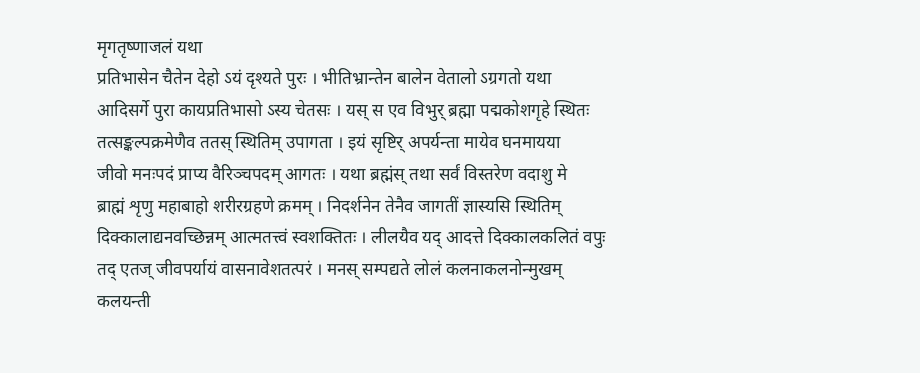मृगतृष्णाजलं यथा
प्रतिभासेन चैतेन देहो ऽयं दृश्यते पुरः । भीतिभ्रान्तेन बालेन वेतालो ऽग्रगतो यथा
आदिसर्गे पुरा कायप्रतिभासो ऽस्य चेतसः । यस् स एव विभुर् ब्रह्मा पद्मकोशगृहे स्थितः
तत्सङ्कल्पक्रमेणैव ततस् स्थितिम् उपागता । इयं सृष्टिर् अपर्यन्ता मायेव घनमायया
जीवो मनःपदं प्राप्य वैरिञ्चपदम् आगतः । यथा ब्रह्मंस् तथा सर्वं विस्तरेण वदाशु मे
ब्राह्मं शृणु महाबाहो शरीरग्रहणे क्रमम् । निदर्शनेन तेनैव जागतीं ज्ञास्यसि स्थितिम्
दिक्कालाद्यनवच्छिन्नम् आत्मतत्त्वं स्वशक्तितः । लीलयैव यद् आदत्ते दिक्कालकलितं वपुः
तद् एतज् जीवपर्यायं वासनावेशतत्परं । मनस् सम्पद्यते लोलं कलनाकलनोन्मुखम्
कलयन्ती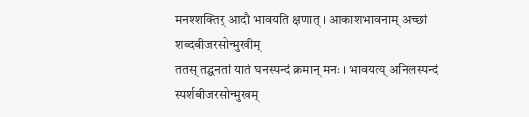मनश्शक्तिर् आदौ भावयति क्षणात् । आकाशभावनाम् अच्छां शब्दबीजरसोन्मुखीम्
ततस् तद्घनतां यातं घनस्पन्दं क्रमान् मनः । भावयत्य् अनिलस्पन्दं स्पर्शबीजरसोन्मुखम्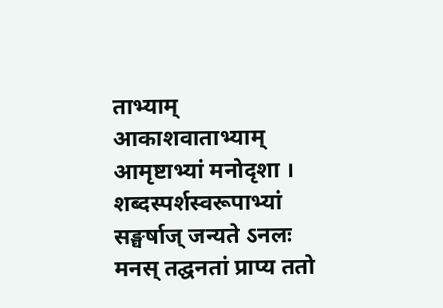ताभ्याम् आकाशवाताभ्याम् आमृष्टाभ्यां मनोदृशा । शब्दस्पर्शस्वरूपाभ्यां सङ्घर्षाज् जन्यते ऽनलः
मनस् तद्घनतां प्राप्य ततो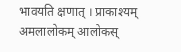भावयति क्षणात् । प्राकाश्यम् अमलालोकम् आलोकस्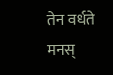तेन वर्धते
मनस्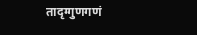तादृग्गुणगणं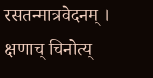रसतन्मात्रवेदनम् । क्षणाच् चिनोत्य्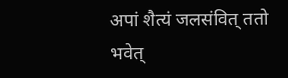अपां शैत्यं जलसंवित् ततो भवेत्